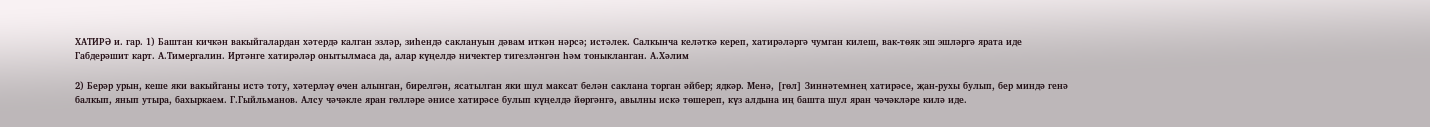ХАТИРӘ и. гар. 1) Баштан кичкән вакыйгалардан хәтердә калган эзләр, зиһендә саклануын дәвам иткән нәрсә; истәлек. Салкынча келәткә кереп, хатирәләргә чумган килеш, вак-төяк эш эшләргә ярата иде Габдерәшит карт. А.Тимергалин. Иртәнге хатирәләр онытылмаса да, алар күңелдә ничектер тигезләнгән һәм тоныкланган. А.Хәлим

2) Берәр урын, кеше яки вакыйганы истә тоту, хәтерләү өчен алынган, бирелгән, ясатылган яки шул максат белән саклана торган әйбер; ядкәр. Менә, [гөл] Зиннәтемнең хатирәсе, җан-рухы булып, бер миндә генә балкып, янып утыра, бахыркаем. Г.Гыйльманов. Алсу чәчәкле яран гөлләре әнисе хатирәсе булып күңелдә йөргәнгә, авылны искә төшереп, күз алдына иң башта шул яран чәчәкләре килә иде.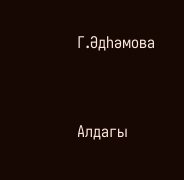Г.Әдһәмова



Алдагы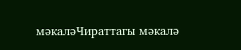мәкаләЧираттагы мәкалә